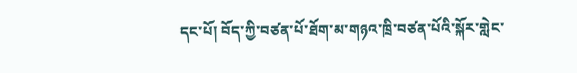དང་པོ། བོད་ཀྱི་བཙན་པོ་ཐོག་མ་གཉའ་ཁྲི་བཙན་པོའི་སྐོར་གླེང་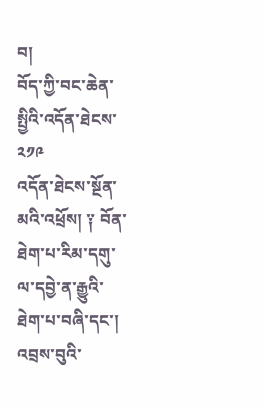བ།
བོད་ཀྱི་བང་ཆེན་སྤྱིའི་འདོན་ཐེངས་ ༢༡༩
འདོན་ཐེངས་སྔོན་མའི་འཕྲོས། ༑ བོན་ཐེག་པ་རིམ་དགུ་ལ་དབྱེ་ན་རྒྱུའི་ཐེག་པ་བཞི་དང་། འབྲས་བུའི་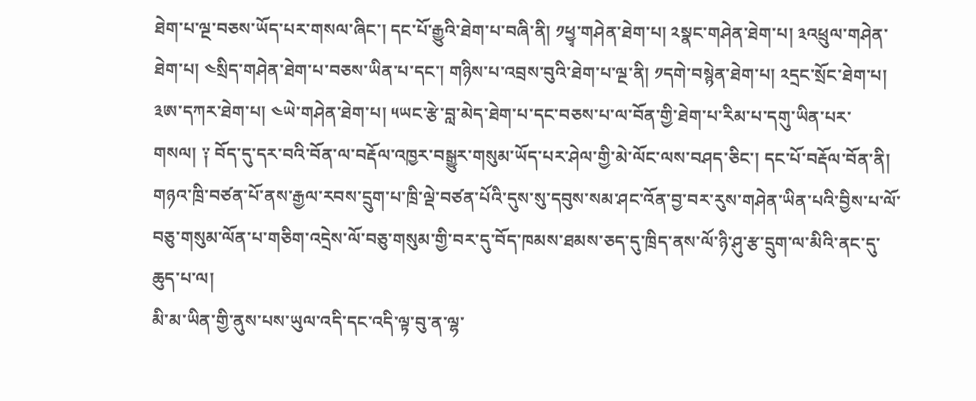ཐེག་པ་ལྔ་བཅས་ཡོད་པར་གསལ་ཞིང་། དང་པོ་རྒྱུའི་ཐེག་པ་བཞི་ནི། ༡ཕྱྭ་གཤེན་ཐེག་པ། ༢སྣང་གཤེན་ཐེག་པ། ༣འཕྲུལ་གཤེན་ཐེག་པ། ༤སྲིད་གཤེན་ཐེག་པ་བཅས་ཡིན་པ་དང་། གཉིས་པ་འབྲས་བུའི་ཐེག་པ་ལྔ་ནི། ༡དགེ་བསྙེན་ཐེག་པ། ༢དྲང་སྲོང་ཐེག་པ། ༣ཨ་དཀར་ཐེག་པ། ༤ཡེ་གཤེན་ཐེག་པ། ༥ཡང་རྩེ་བླ་མེད་ཐེག་པ་དང་བཅས་པ་ལ་བོན་གྱི་ཐེག་པ་རིམ་པ་དགུ་ཡིན་པར་གསལ། ༑ བོད་དུ་དར་བའི་བོན་ལ་བརྡོལ་འཁྱར་བསྒྱུར་གསུམ་ཡོད་པར་ཤེལ་གྱི་མེ་ལོང་ལས་བཤད་ཅིང་། དང་པོ་བརྡོལ་བོན་ནི། གཉའ་ཁྲི་བཙན་པོ་ནས་རྒྱལ་རབས་དྲུག་པ་ཁྲི་ལྡེ་བཙན་པོའི་དུས་སུ་དབུས་སམ་ཤང་འོན་བྱ་བར་རུས་གཤེན་ཡིན་པའི་བྱིས་པ་ལོ་བཅུ་གསུམ་ལོན་པ་གཅིག་འདྲེས་ལོ་བཅུ་གསུམ་གྱི་བར་དུ་བོད་ཁམས་ཐམས་ཅད་དུ་ཁྲིད་ནས་ལོ་ཉི་ཤུ་རྩ་དྲུག་ལ་མིའི་ནང་དུ་ཆུད་པ་ལ།
མི་མ་ཡིན་གྱི་ནུས་པས་ཡུལ་འདི་དང་འདི་ལྟ་བུ་ན་ལྷ་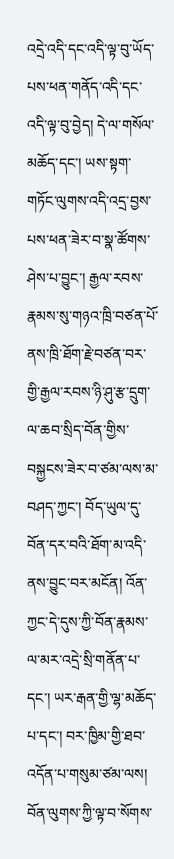འདྲེ་འདི་དང་འདི་ལྟ་བུ་ཡོད་པས་ཕན་གནོད་འདི་དང་འདི་ལྟ་བུ་བྱེད། དེ་ལ་གསོལ་མཆོད་དང་། ཡས་སྟག་གཏོང་ལུགས་འདི་འདྲ་བྱས་པས་ཕན་ཟེར་བ་སྣ་ཚོགས་ཤེས་པ་བྱུང་། རྒྱལ་རབས་རྣམས་སུ་གཉའ་ཁྲི་བཙན་པོ་ནས་ཁྲི་ཐོག་རྗེ་བཙན་བར་གྱི་རྒྱལ་རབས་ཉི་ཤུ་རྩ་དྲུག་ལ་ཆབ་སྲིད་བོན་གྱིས་བསྐྱངས་ཟེར་བ་ཙམ་ལས་མ་བཤད་ཀྱང་། བོད་ཡུལ་དུ་བོན་དར་བའི་ཐོག་མ་འདི་ནས་བྱུང་བར་མངོན། འོན་ཀྱང་དེ་དུས་ཀྱི་བོན་རྣམས་ལ་མར་འདྲེ་སྲི་གནོན་པ་དང་། ཡར་རྒན་གྱི་ལྷ་མཆོད་པ་དང་། བར་ཁྱིམ་གྱི་ཐབ་འདོན་པ་གསུམ་ཙམ་ལས། བོན་ལུགས་ཀྱི་ལྟ་བ་སོགས་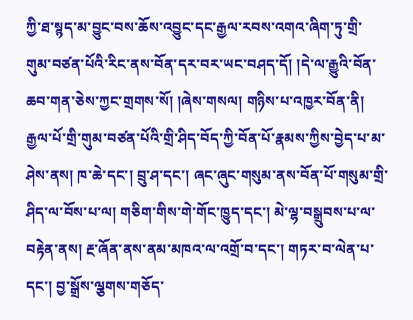ཀྱི་ཐ་སྙད་མ་བྱུང་བས་ཆོས་འབྱུང་དང་རྒྱལ་རབས་འགའ་ཞིག་ཏུ་གྲི་གུམ་བཙན་པོའི་རིང་ནས་བོན་དར་བར་ཡང་བཤད་དོ། །དེ་ལ་རྒྱུའི་བོན་ཆབ་གན་ཅེས་ཀྱང་གྲགས་སོ། །ཞེས་གསལ། གཉིས་པ་འཁྱར་བོན་ནི། རྒྱལ་པོ་གྲི་གུམ་བཙན་པོའི་གྲི་ཤིད་བོད་ཀྱི་བོན་པོ་རྣམས་ཀྱིས་བྱེད་པ་མ་ཤེས་ནས། ཁ་ཆེ་དང་། བྲུ་ཤ་དང་། ཞང་ཞུང་གསུམ་ནས་བོན་པོ་གསུམ་གྲི་ཤིད་ལ་བོས་པ་ལ། གཅིག་གིས་གེ་གོང་ཁྱུད་དང་། མེ་ལྷ་བསྒྲུབས་པ་ལ་བརྟེན་ནས། རྔ་ཞོན་ནས་ནམ་མཁའ་ལ་འགྲོ་བ་དང་། གཏར་བ་ལེན་པ་དང་། བྱ་སྒྲོས་ལྕགས་གཅོད་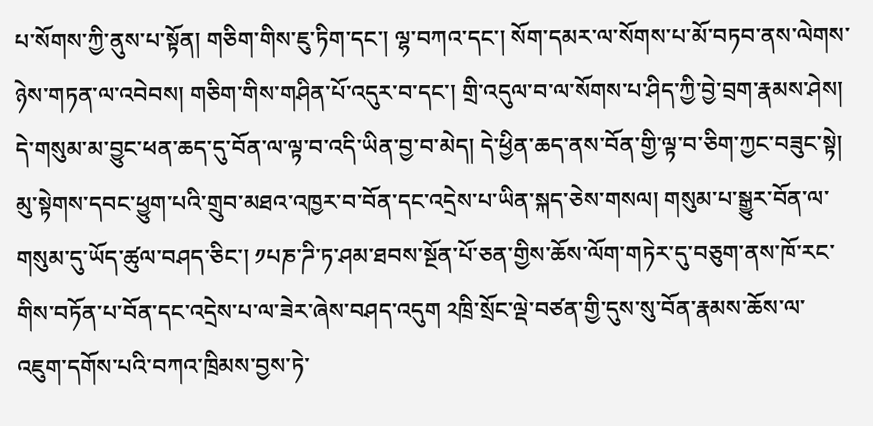པ་སོགས་ཀྱི་ནུས་པ་སྟོན། གཅིག་གིས་ཇུ་ཏིག་དང་། ལྷ་བཀའ་དང་། སོག་དམར་ལ་སོགས་པ་མོ་བཏབ་ནས་ལེགས་ཉེས་གཏན་ལ་འབེབས། གཅིག་གིས་གཤིན་པོ་འདུར་བ་དང་། གྲི་འདུལ་བ་ལ་སོགས་པ་ཤིད་ཀྱི་བྱེ་བྲག་རྣམས་ཤེས། དེ་གསུམ་མ་བྱུང་ཕན་ཆད་དུ་བོན་ལ་ལྟ་བ་འདི་ཡིན་བྱ་བ་མེད། དེ་ཕྱིན་ཆད་ནས་བོན་གྱི་ལྟ་བ་ཅིག་ཀྱང་བཟུང་སྟེ། མུ་སྟེགས་དབང་ཕྱུག་པའི་གྲུབ་མཐའ་འཁྱར་བ་བོན་དང་འདྲེས་པ་ཡིན་སྐད་ཅེས་གསལ། གསུམ་པ་སྒྱུར་བོན་ལ་གསུམ་དུ་ཡོད་ཚུལ་བཤད་ཅིང་། ༡པཎ་ཌི་ཏ་ཤམ་ཐབས་སྔོན་པོ་ཅན་གྱིས་ཆོས་ལོག་གཏེར་དུ་བཅུག་ནས་ཁོ་རང་གིས་བཏོན་པ་བོན་དང་འདྲེས་པ་ལ་ཟེར་ཞེས་བཤད་འདུག ༢ཁྲི་སྲོང་ལྡེ་བཙན་གྱི་དུས་སུ་བོན་རྣམས་ཆོས་ལ་འཇུག་དགོས་པའི་བཀའ་ཁྲིམས་བྱས་ཏེ་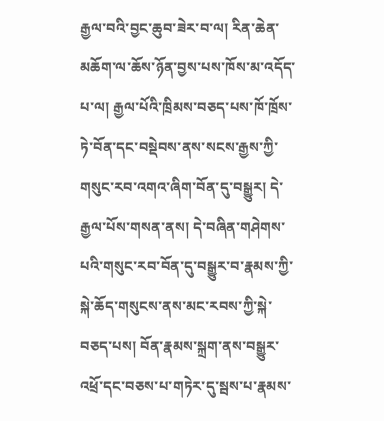རྒྱལ་བའི་བྱང་ཆུབ་ཟེར་བ་ལ། རིན་ཆེན་མཆོག་ལ་ཆོས་ཉོན་བྱས་པས་ཁོས་མ་འདོད་པ་ལ། རྒྱལ་པོའི་ཁྲིམས་བཅད་པས་ཁོ་ཁྲོས་ཏེ་བོན་དང་བསྡེབས་ནས་སངས་རྒྱས་ཀྱི་གསུང་རབ་འགའ་ཞིག་བོན་དུ་བསྒྱུར། དེ་རྒྱལ་པོས་གསན་ནས། དེ་བཞིན་གཤེགས་པའི་གསུང་རབ་བོན་དུ་བསྒྱུར་བ་རྣམས་ཀྱི་སྐེ་ཆོད་གསུངས་ནས་མང་རབས་ཀྱི་སྐེ་བཅད་པས། བོན་རྣམས་སྐྲག་ནས་བསྒྱུར་འཕྲོ་དང་བཅས་པ་གཏེར་དུ་སྦས་པ་རྣམས་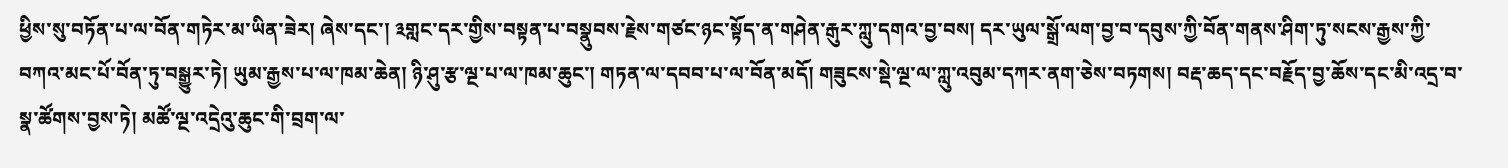ཕྱིས་སུ་བཏོན་པ་ལ་བོན་གཏེར་མ་ཡིན་ཟེར། ཞེས་དང་། ༣གླང་དར་གྱིས་བསྟན་པ་བསྣུབས་རྗེས་གཙང་ཉང་སྟོད་ན་གཤེན་རྒུར་ཀླུ་དགའ་བྱ་བས། དར་ཡུལ་སྒྲོ་ལག་བྱ་བ་དབུས་ཀྱི་བོན་གནས་ཤིག་ཏུ་སངས་རྒྱས་ཀྱི་བཀའ་མང་པོ་བོན་ཏུ་བསྒྱུར་ཏེ། ཡུམ་རྒྱས་པ་ལ་ཁམ་ཆེན། ཉི་ཤུ་རྩ་ལྔ་པ་ལ་ཁམ་ཆུང་། གཏན་ལ་དབབ་པ་ལ་བོན་མདོ། གཟུངས་སྡེ་ལྔ་ལ་ཀླུ་འབུམ་དཀར་ནག་ཅེས་བཏགས། བརྡ་ཆད་དང་བརྗོད་བྱ་ཆོས་དང་མི་འདྲ་བ་སྣ་ཚོགས་བྱས་ཏེ། མཚོ་ལྔ་འདྲེའུ་ཆུང་གི་བྲག་ལ་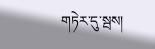གཏེར་དུ་སྦས།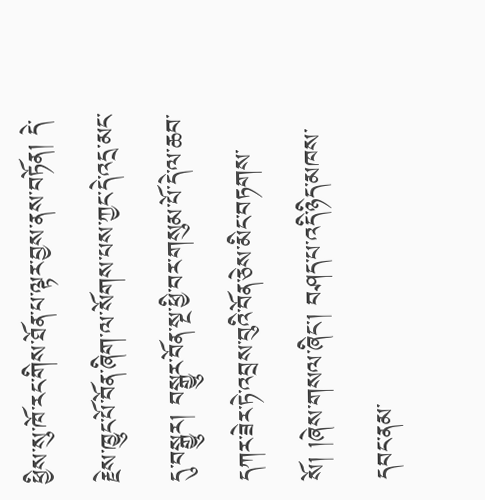ཕྱིས་སུ་ཁོ་རང་གིས་ཐོན་པ་ལྟར་བྱས་ནས་བཏོན། དེ་རྗེས་ཁྱུང་པོ་བོན་ཞིག་ལ་སོགས་པས་ཀྱང་དེ་འདྲ་མང་དུ་བསྒྱུར། བསྒྱུར་བོན་སྔ་ཕྱི་བར་གསུམ་པོ་དེ་ལ་ཆབ་དཀར་ཟེར་ཏེ་འབྲས་བུའི་བོན་ཅེས་མིང་བཏགས་སོ། །ཞེས་གསལ་ཞིང་། བཤད་པ་འདི་ཉིད་མཁས་དབང་ནམ་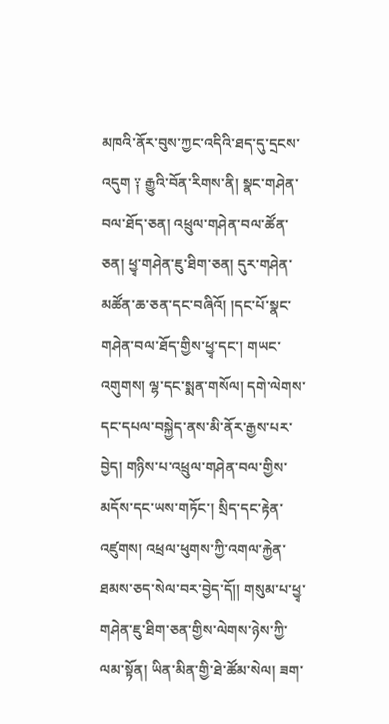མཁའི་ནོར་བུས་ཀྱང་འདིའི་ཐད་དུ་དྲངས་འདུག ༑ རྒྱུའི་བོན་རིགས་ནི། སྣང་གཤེན་བལ་ཐོད་ཅན། འཕྲུལ་གཤེན་བལ་ཚོན་ཅན། ཕྱྭ་གཤེན་ཇུ་ཐིག་ཅན། དུར་གཤེན་མཚོན་ཆ་ཅན་དང་བཞིའོ། །དང་པོ་སྣང་གཤེན་བལ་ཐོད་གྱིས་ཕྱྭ་དང་། གཡང་འགུགས། ལྷ་དང་སྨན་གསོལ། དགེ་ལེགས་དང་དཔལ་བསྐྱེད་ནས་མི་ནོར་རྒྱས་པར་བྱེད། གཉིས་པ་འཕྲུལ་གཤེན་བལ་གྱིས་མདོས་དང་ཡས་གཏོང་། སྲིད་དང་རྟེན་འཛུགས། འཕྲལ་ཕུགས་ཀྱི་འགལ་རྐྱེན་ཐམས་ཅད་སེལ་བར་བྱེད་དོ།། གསུམ་པ་ཕྱྭ་གཤེན་ཇུ་ཐིག་ཅན་གྱིས་ལེགས་ཉེས་ཀྱི་ལམ་སྟོན། ཡིན་མིན་གྱི་ཐེ་ཚོམ་སེལ། ཟག་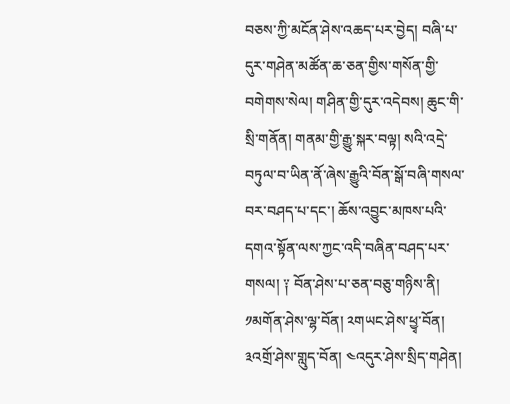བཅས་ཀྱི་མངོན་ཤེས་འཆད་པར་བྱེད། བཞི་པ་དུར་གཤེན་མཚོན་ཆ་ཅན་གྱིས་གསོན་གྱི་བགེགས་སེལ། གཤིན་གྱི་དུར་འདེབས། ཆུང་གི་སྲི་གནོན། གནམ་གྱི་རྒྱུ་སྐར་བལྟ། སའི་འདྲེ་བཏུལ་བ་ཡིན་ནོ་ཞེས་རྒྱུའི་བོན་སྒོ་བཞི་གསལ་བར་བཤད་པ་དང་། ཆོས་འབྱུང་མཁས་པའི་དགའ་སྟོན་ལས་ཀྱང་འདི་བཞིན་བཤད་པར་གསལ། ༑ བོན་ཤེས་པ་ཅན་བཅུ་གཉིས་ནི། ༡མགོན་ཤེས་ལྷ་བོན། ༢གཡང་ཤེས་ཕྱྭ་བོན། ༣འགྲོ་ཤེས་གླུད་བོན། ༤འདུར་ཤེས་སྲིད་གཤེན།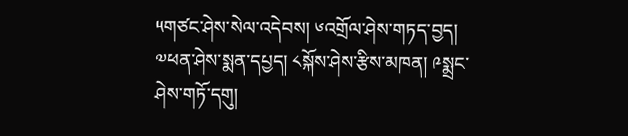༥གཙང་ཤེས་སེལ་འདེབས། ༦འགྲོལ་ཤེས་གཏད་བྱད། ༧ཕན་ཤེས་སྨན་དཔྱད། ༨སྐོས་ཤེས་རྩིས་མཁན། ༩སྨྲང་ཤེས་གཏོ་དགུ།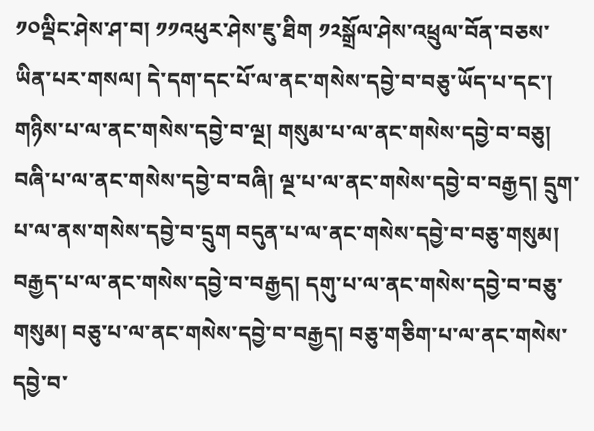༡༠ལྡིང་ཤེས་ཤ་བ། ༡༡འཕུར་ཤེས་ཇུ་ཐིག ༡༢སྒྲོལ་ཤེས་འཕྲུལ་བོན་བཅས་ཡིན་པར་གསལ། དེ་དག་དང་པོ་ལ་ནང་གསེས་དབྱེ་བ་བཅུ་ཡོད་པ་དང་། གཉིས་པ་ལ་ནང་གསེས་དབྱེ་བ་ལྔ། གསུམ་པ་ལ་ནང་གསེས་དབྱེ་བ་བཅུ། བཞི་པ་ལ་ནང་གསེས་དབྱེ་བ་བཞི། ལྔ་པ་ལ་ནང་གསེས་དབྱེ་བ་བརྒྱད། དྲུག་པ་ལ་ནས་གསེས་དབྱེ་བ་དྲུག བདུན་པ་ལ་ནང་གསེས་དབྱེ་བ་བཅུ་གསུམ། བརྒྱད་པ་ལ་ནང་གསེས་དབྱེ་བ་བརྒྱད། དགུ་པ་ལ་ནང་གསེས་དབྱེ་བ་བཅུ་གསུམ། བཅུ་པ་ལ་ནང་གསེས་དབྱེ་བ་བརྒྱད། བཅུ་གཅིག་པ་ལ་ནང་གསེས་དབྱེ་བ་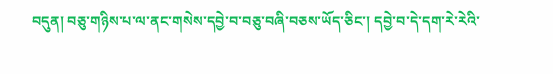བདུན། བཅུ་གཉིས་པ་ལ་ནང་གསེས་དབྱེ་བ་བཅུ་བཞི་བཅས་ཡོད་ཅིང་། དབྱེ་བ་དེ་དག་རེ་རེའི་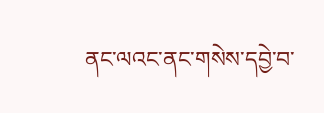ནང་ལའང་ནང་གསེས་དབྱེ་བ་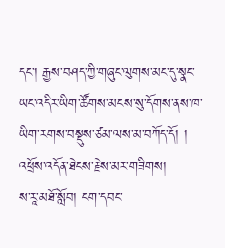དང་། རྒྱས་བཤད་ཀྱི་གཞུང་ལུགས་མང་དུ་སྣང་ཡང་འདིར་ཡིག་ཚོགས་མངས་སུ་དོགས་ནས་ཁ་ཡིག་རགས་བསྡུས་ཙམ་ལས་མ་བཀོད་དོ། །
འཕྲོས་འདོན་ཐེངས་རྗེས་མར་གཟིགས།
ས་རཱ་མཐོ་སློབ། ངག་དབང་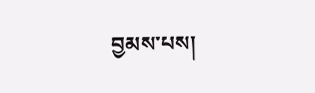བྱམས་པས།